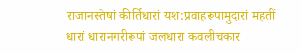राजानस्तेषां कीर्तिधारां यश:प्रवाहरूपामुदारां महतीं धारां धारानगरीरूपां जलधारा कवलीचकार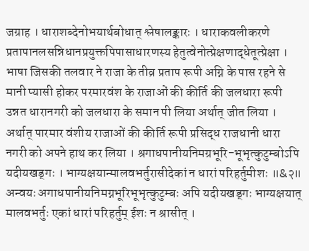जग्राह । धाराशब्देनोभयार्थबोधात् श्लेषालङ्कारः । धाराकवलीकरणे प्रतापानलसन्निधानप्रयुक्तपिपासाधारणस्य हेतुत्वेनोत्प्रेक्षणाद्धेतूत्प्रेक्षा । भाषा जिसकी तलवार ने राजा के तीव्र प्रताप रूपी अग्नि के पास रहने से मानी प्यासी होकर परमारवंश के राजाओं की कीर्ति की जलधारा रूपी उन्नत धारानगरी को जलधारा के समान पी लिया अर्थात् जीत लिया । अर्थात् पारमार वंशीय राजाओं की कीर्ति रूपी प्रसिद्ध राजधानी धारा नगरी को अपने हाथ कर लिया । श्रगाधपानीयनिमग्रभूरि-भूभृत्कुटुम्बोऽपि यदीयखड्गः । भाग्यक्षयान्मालवभर्तुरासीदेकां न धारां परिहर्तुमीशः ॥&२॥ अन्वयः अगाधपानीयनिमग्नभूरिभूभृत्कुटुम्बः अपि यदीयखड्गः भाग्यक्षयात् मालवभर्तुः एकां धारां परिहर्तुम् ईशः न श्रासीत् ।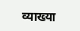व्याख्या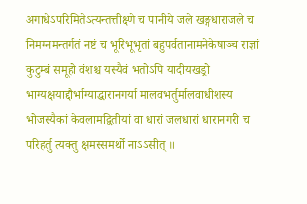अगाधेऽपरिमितेऽत्यन्तत्तीक्ष्णे च पानीये जले खङ्गधाराजले च निमग्नमन्तर्गतं नष्टं च भूरिभूभृतां बहुपर्वतानामनेकेषाञ्च राज्ञां कुटुम्बं समूहो वंशश्च यस्यैवं भतोऽपि यादीयखड्रो भाग्यक्षयाद्दौर्भाग्याद्धारानगर्या मालवभर्तुर्मालवाधीशस्य भोजस्यैकां केवलामद्वितीयां वा धारां जलधारां धारानगरी च परिहर्तु त्यक्तु क्षमस्समर्थो नाऽऽसीत् ॥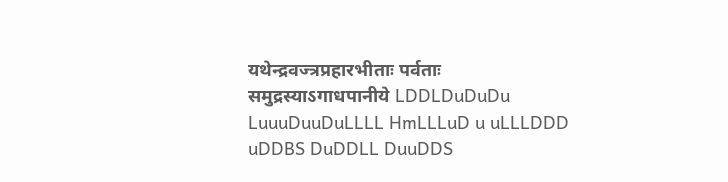यथेन्द्रवज्त्रप्रहारभीताः पर्वताः समुद्रस्याऽगाधपानीये LDDLDuDuDu LuuuDuuDuLLLL HmLLLuD u uLLLDDD uDDBS DuDDLL DuuDDS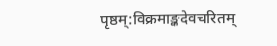पृष्ठम्:विक्रमाङ्कदेवचरितम्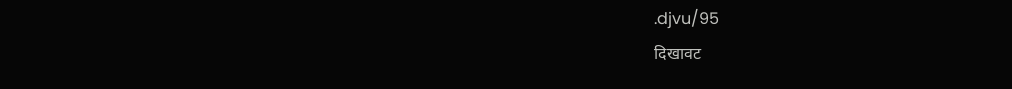.djvu/95
दिखावट